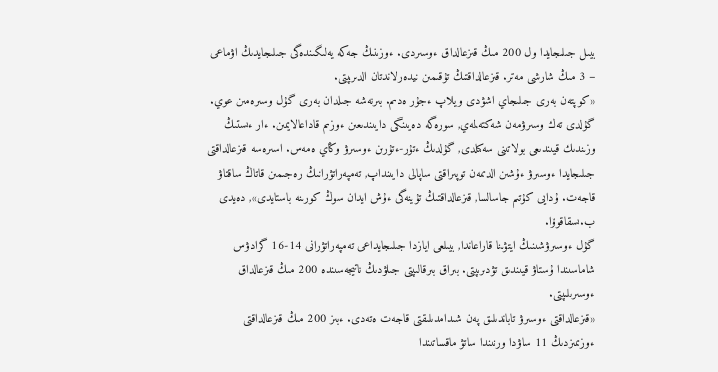بيىل جىلىجايدا ول 200 مىڭ قىزعالداق ءوسىردى. ءوزىنىڭ جەكە يەلىگىندەگى جىلىجايدىڭ اۋماعى – 3 مىڭ شارشى مەتر. قىزعالداقتىڭ تۇقىمىن نيدەرلاندتان الدىرىپتى.
«كوپتەن بەرى جىلىجاي اشۋدى ويلاپ ءجۇر ەدىم. بىرنەشە جىلدان بەرى گۇل وسىرەمىن عوي. گۇلدى تەك وسىرۋمەن شەكتەلمەي, سورەگە دەيىنگى دايىندىعىن ءوزىم قاداعالايمىن. ءار ءىستىڭ وزىندىك قيىندىعى بولاتىنى سەكىلدى, گۇلدىڭ ءتۇر-ءتۇرىن ءوسىرۋ وڭاي ەمەس. اسىرەسە قىزعالداقتى جىلىجايدا ءوسىرۋ ءۇشىن الدىمەن توپىراقتى ساپالى دايىنداپ, تەمپەراتۋرانىڭ رەجىمىن قاتاڭ ساقتاۋ قاجەت. ۇدايى كۇتىم جاسالسا, قىزعالداقتىڭ تۇينەگى ءۇش ايدان سوڭ كورىنە باستايدى», دەيدى ب.ىسقاقوۆا.
گۇل ءوسىرۋشىنىڭ ايتۋىنا قاراعاندا, بيىلعى ايازدا جىلىجايداعى تەمپەراتۋرانى 14-16 گرادۋس شاماسىندا ۇستاۋ قيىندىق تۋدىرىپتى. بىراق بىرقالىپتى جىلۋدىڭ ناتيجەسىندە 200 مىڭ قىزعالداق ءوسىرىلىپتى.
«قىزعالداقتى ءوسىرۋ تاباندىلىق پەن شىدامدىلىقتى قاجەت ەتەدى. ءبىز 200 مىڭ قىزعالداقتى ءوزىمىزدىڭ 11 ساۋدا ورنىندا ساتۋ ماقساتىندا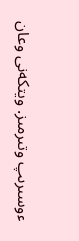ءوسىرىپ وتىرمىز. ويتكەنى وعان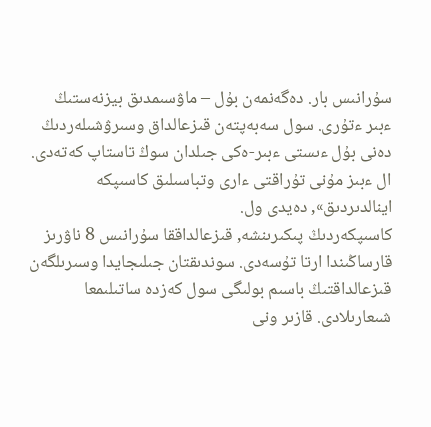سۇرانىس بار. دەگەنمەن بۇل – ماۋسىمدىق بيزنەستىڭ ءبىر ءتۇرى. سول سەبەپتەن قىزعالداق وسىرۋشىلەردىڭ دەنى بۇل ءىستى ءبىر-ەكى جىلدان سوڭ تاستاپ كەتەدى. ال ءبىز مۇنى تۇراقتى ءارى وتباسىلىق كاسىپكە اينالدىردىق», دەيدى ول.
كاسىپكەردىڭ پىكىرىنشە, قىزعالداققا سۇرانىس 8 ناۋرىز قارساڭىندا ارتا تۇسەدى. سوندىقتان جىلىجايدا وسىرىلگەن قىزعالداقتىڭ باسىم بولىگى سول كەزدە ساتىلىمعا شىعارىلادى. قازىر ونى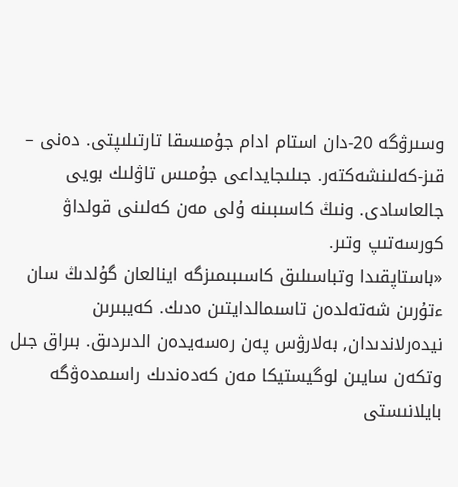وسىرۋگە 20-دان استام ادام جۇمىسقا تارتىلىپتى. دەنى – قىز-كەلىنشەكتەر. جىلىجايداعى جۇمىس تاۋلىك بويى جالعاسادى. ونىڭ كاسىبىنە ۇلى مەن كەلىنى قولداۋ كورسەتىپ وتىر.
«باستاپقىدا وتباسىلىق كاسىبىمىزگە اينالعان گۇلدىڭ سان ءتۇرىن شەتەلدەن تاسىمالدايتىن ەدىك. كەيبىرىن نيدەرلاندىدان, بەلارۋس پەن رەسەيدەن الدىردىق. بىراق جىل وتكەن سايىن لوگيستيكا مەن كەدەندىك راسىمدەۋگە بايلانىستى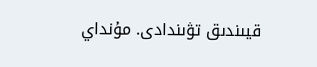قيىندىق تۋىندادى. مۇنداي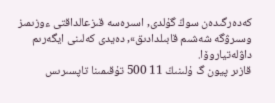كەدەرگىدەن سوڭ گۇلدى, اسىرەسە قىزعالداقتى ءوزىمىز وسىرۋگە شەشىم قابىلدادىق», دەيدى كەلىنى ايگەرىم داۋلەتياروۆا.
قازىر پيون گ ۇلىنىڭ 11 500 تۇقىمىنا تاپسىرىس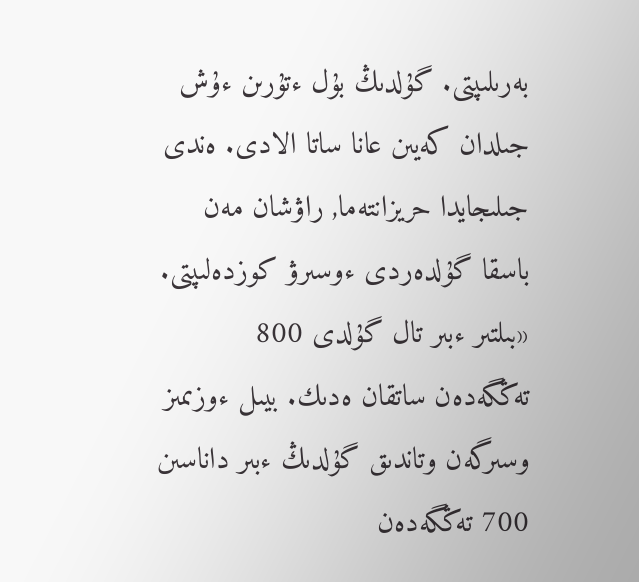بەرىلىپتى. گۇلدىڭ بۇل ءتۇرىن ءۇش جىلدان كەيىن عانا ساتا الادى. ەندى جىلىجايدا حريزانتەما, راۋشان مەن باسقا گۇلدەردى ءوسىرۋ كوزدەلىپتى.
«بىلتىر ءبىر تال گۇلدى 800 تەڭگەدەن ساتقان ەدىك. بيىل ءوزىمىز وسىرگەن وتاندىق گۇلدىڭ ءبىر داناسىن 700 تەڭگەدەن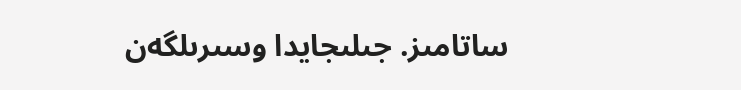ساتامىز. جىلىجايدا وسىرىلگەن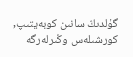گۇلدىڭ سانىن كوبەيتىپ, كورشىلەس وڭىرلەرگە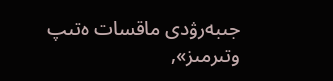جىبەرۋدى ماقسات ەتىپ وتىرمىز»,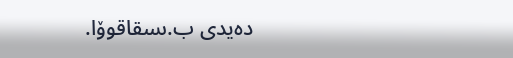دەيدى ب.ىسقاقوۆا.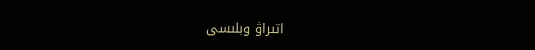اتىراۋ وبلىسى